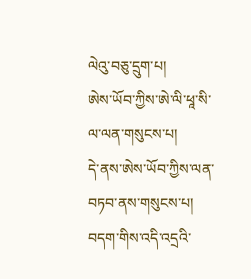ལེའུ་བཅུ་དྲུག་པ།
ཨེས་ཡོབ་ཀྱིས་ཨེ་ལི་ཕཱ་སི་ལ་ལན་གསུངས་པ།
དེ་ནས་ཨེས་ཡོབ་ཀྱིས་ལན་བཏབ་ནས་གསུངས་པ། བདག་གིས་འདི་འདྲའི་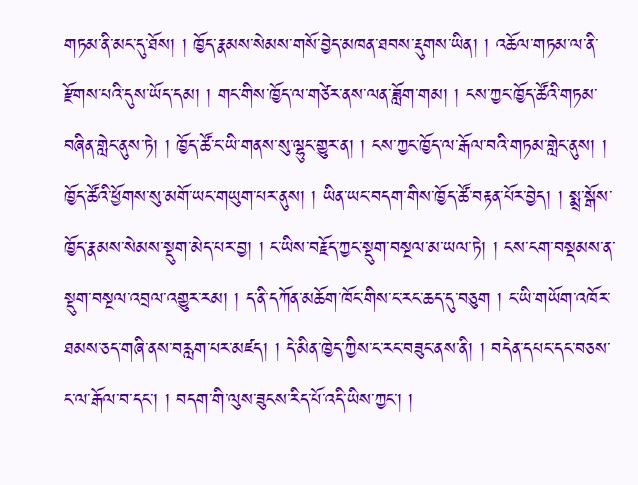གཏམ་ནི་མང་དུ་ཐོས། ། ཁྱོད་རྣམས་སེམས་གསོ་བྱེད་མཁན་ཐབས་རྡུགས་ཡིན། ། འཆོལ་གཏམ་ལ་ནི་རྫོགས་པའི་དུས་ཡོད་དམ། ། གང་གིས་ཁྱོད་ལ་གཙེར་ནས་ལན་ཟློག་གམ། ། ངས་ཀྱང་ཁྱོད་ཚོའི་གཏམ་བཞིན་གླེང་ནུས་ཏེ། ། ཁྱོད་ཚོ་ང་ཡི་གནས་སུ་ལྷུང་གྱུར་ན། ། ངས་ཀྱང་ཁྱོད་ལ་རྒོལ་བའི་གཏམ་གླེང་ནུས། ། ཁྱོད་ཚོའི་ཕྱོགས་སུ་མགོ་ཡང་གཡུག་པར་ནུས། ། ཡིན་ཡང་བདག་གིས་ཁྱོད་ཚོ་བརྟན་པོར་བྱེད། ། སྨྲ་སྒོས་ཁྱོད་རྣམས་སེམས་སྡུག་མེད་པར་བྱ། ། ང་ཡིས་བརྗོད་ཀྱང་སྡུག་བསྔལ་མ་ཡལ་ཏེ། ། ངས་ངག་བསྡམས་ན་སྡུག་བསྔལ་འབྲལ་འགྱུར་རམ། ། ད་ནི་དཀོན་མཆོག་ཁོང་གིས་ང་རང་ཆད་དུ་བཅུག ། ང་ཡི་གཡོག་འཁོར་ཐམས་ཅད་གཞི་ནས་བརླག་པར་མཛད། ། དེ་མིན་ཁྱེད་ཀྱིས་ང་རང་བཟུང་ནས་ནི། ། བདེན་དཔང་དང་བཅས་ང་ལ་རྒོལ་བ་དང་། ། བདག་གི་ལུས་ཟུངས་རིད་པོ་འདི་ཡིས་ཀྱང་། །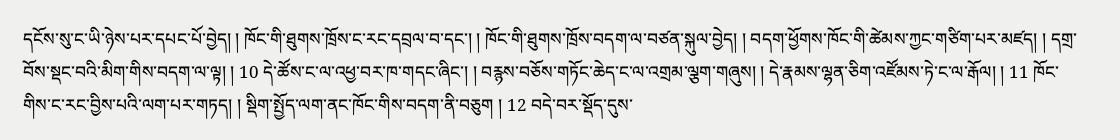དངོས་སུ་ང་ཡི་ཉེས་པར་དཔང་པོ་བྱེད། ། ཁོང་གི་ཐུགས་ཁྲོས་ང་རང་དབྲལ་བ་དང་། ། ཁོང་གི་ཐུགས་ཁྲོས་བདག་ལ་བཙན་སྐུལ་བྱེད། ། བདག་ཕྱོགས་ཁོང་གི་ཚེམས་ཀྱང་གཙིག་པར་མཛད། ། དགྲ་བོས་སྡང་བའི་མིག་གིས་བདག་ལ་ལྟ། ། 10 དེ་ཚོས་ང་ལ་འཕྱ་བར་ཁ་གདང་ཞིང་། ། བརྙས་བཅོས་གཏོང་ཆེད་ང་ལ་འགྲམ་ལྕག་གཞུས། ། དེ་རྣམས་ལྷན་ཅིག་འཛོམས་ཏེ་ང་ལ་རྒོལ། ། 11 ཁོང་གིས་ང་རང་བྱིས་པའི་ལག་པར་གཏད། ། སྡིག་སྤྱོད་ལག་ནང་ཁོང་གིས་བདག་ནི་བཅུག ། 12 བདེ་བར་སྡོད་དུས་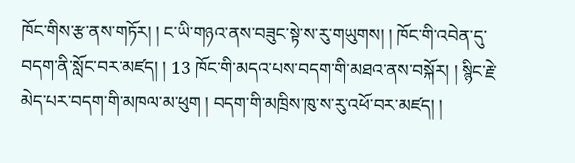ཁོང་གིས་རྩ་ནས་གཏོར། ། ང་ཡི་གཉའ་ནས་བཟུང་སྟེ་ས་རུ་གཡུགས། ། ཁོང་གི་འབེན་དུ་བདག་ནི་སློང་བར་མཛད། ། 13 ཁོང་གི་མདའ་པས་བདག་གི་མཐའ་ནས་བསྐོར། ། སྙིང་རྗེ་མེད་པར་བདག་གི་མཁལ་མ་ཕུག ། བདག་གི་མཁྲིས་ཁུ་ས་རུ་འཕོ་བར་མཛད། །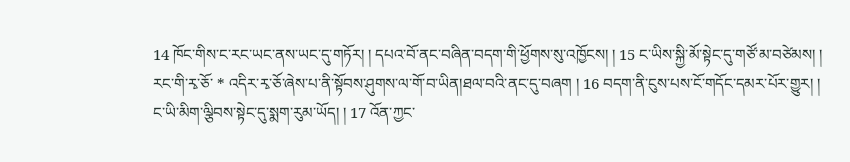14 ཁོང་གིས་ང་རང་ཡང་ནས་ཡང་དུ་གཏོར། ། དཔའ་བོ་ནང་བཞིན་བདག་གི་ཕྱོགས་སུ་འཁྱོངས། ། 15 ང་ཡིས་སྐྱི་མོ་སྟེང་དུ་གཙོ་མ་བཙེམས། ། རང་གི་རྭ་ཅོ་ * འདིར་རྭ་ཅོ་ཞེས་པ་ནི་སྟོབས་ཤུགས་ལ་གོ་བ་ཡིན།ཐལ་བའི་ནང་དུ་བཞག ། 16 བདག་ནི་ངུས་པས་ངོ་གདོང་དམར་པོར་གྱུར། ། ང་ཡི་མིག་ལྕིབས་སྟེང་དུ་སྨག་རུམ་ཡོད། ། 17 འོན་ཀྱང་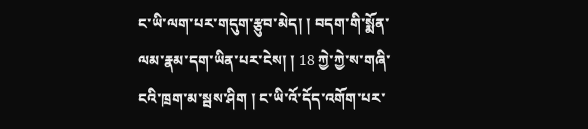ང་ཡི་ལག་པར་གདུག་རྩུབ་མེད། ། བདག་གི་སྨོན་ལམ་རྣམ་དག་ཡིན་པར་ངེས། ། 18 ཀྱེ་ཀྱེ་ས་གཞི་ངའི་ཁྲག་མ་སྦས་ཤིག ། ང་ཡི་འོ་དོད་འགོག་པར་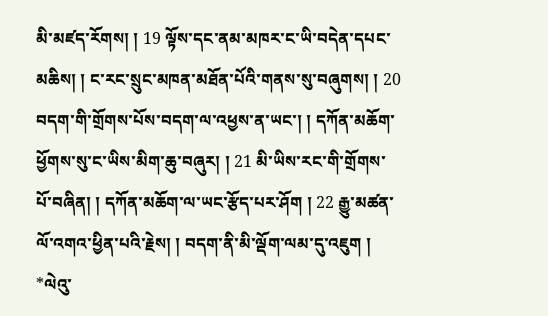མི་མཛད་རོགས། ། 19 ལྟོས་དང་ནམ་མཁར་ང་ཡི་བདེན་དཔང་མཆིས། ། ང་རང་སྲུང་མཁན་མཐོན་པོའི་གནས་སུ་བཞུགས། ། 20 བདག་གི་གྲོགས་པོས་བདག་ལ་འཕྱས་ན་ཡང་། ། དཀོན་མཆོག་ཕྱོགས་སུ་ང་ཡིས་མིག་ཆུ་བཞུར། ། 21 མི་ཡིས་རང་གི་གྲོགས་པོ་བཞིན། ། དཀོན་མཆོག་ལ་ཡང་རྩོད་པར་ཤོག ། 22 རྒྱུ་མཚན་ལོ་འགའ་ཕྱིན་པའི་རྗེས། ། བདག་ནི་མི་ལྡོག་ལམ་དུ་འཇུག །
*ལེའུ་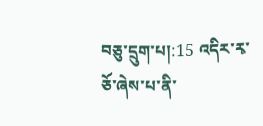བཅུ་དྲུག་པ།:15 འདིར་རྭ་ཅོ་ཞེས་པ་ནི་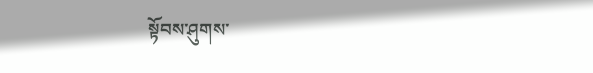སྟོབས་ཤུགས་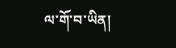ལ་གོ་བ་ཡིན།